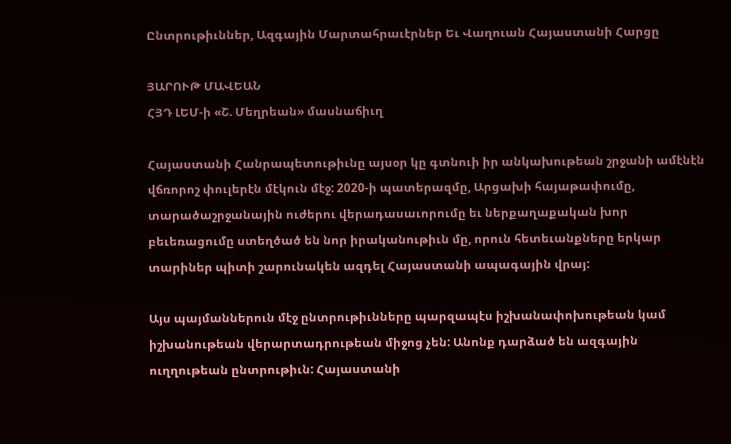Ընտրութիւններ, Ազգային Մարտահրաւէրներ Եւ Վաղուան Հայաստանի Հարցը

ՅԱՐՈՒԹ ՄԱՎԵԱՆ
ՀՅԴ ԼԵՄ-ի «Շ. Մեղրեան» մասնաճիւղ

Հայաստանի Հանրապետութիւնը այսօր կը գտնուի իր անկախութեան շրջանի ամէնէն վճռորոշ փուլերէն մէկուն մէջ: 2020-ի պատերազմը, Արցախի հայաթափումը, տարածաշրջանային ուժերու վերադասաւորումը եւ ներքաղաքական խոր բեւեռացումը ստեղծած են նոր իրականութիւն մը, որուն հետեւանքները երկար տարիներ պիտի շարունակեն ազդել Հայաստանի ապագային վրայ:

Այս պայմաններուն մէջ ընտրութիւնները պարզապէս իշխանափոխութեան կամ իշխանութեան վերարտադրութեան միջոց չեն: Անոնք դարձած են ազգային ուղղութեան ընտրութիւն: Հայաստանի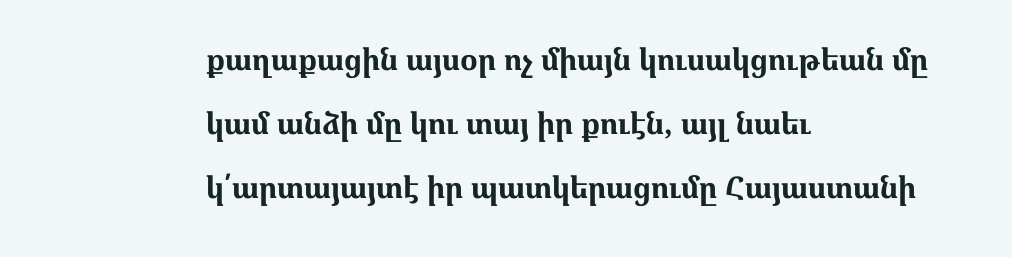քաղաքացին այսօր ոչ միայն կուսակցութեան մը կամ անձի մը կու տայ իր քուէն, այլ նաեւ կ՛արտայայտէ իր պատկերացումը Հայաստանի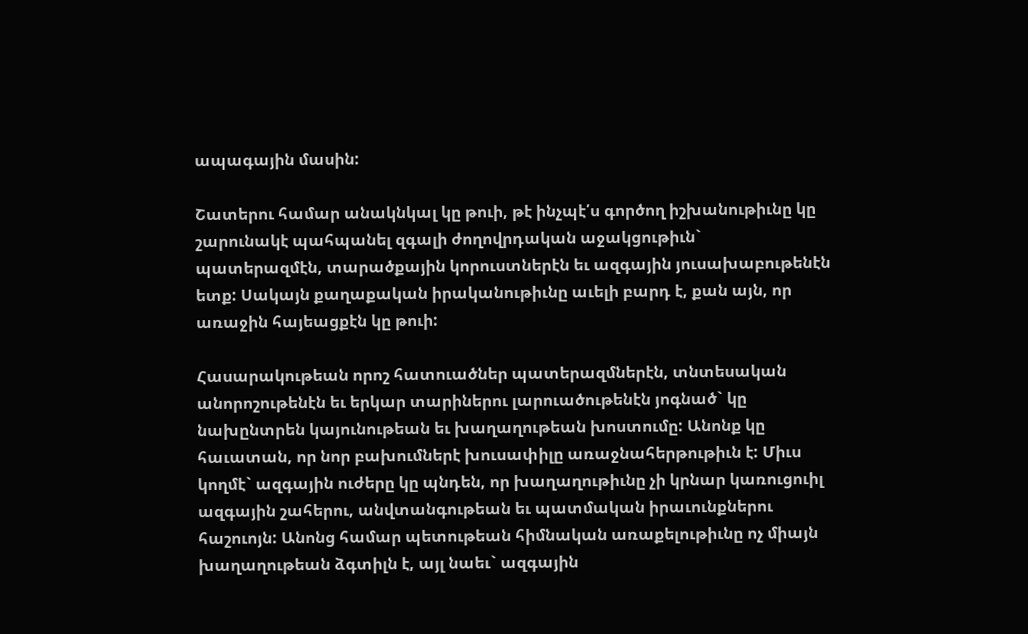ապագային մասին:

Շատերու համար անակնկալ կը թուի, թէ ինչպէ՛ս գործող իշխանութիւնը կը շարունակէ պահպանել զգալի ժողովրդական աջակցութիւն` պատերազմէն, տարածքային կորուստներէն եւ ազգային յուսախաբութենէն ետք: Սակայն քաղաքական իրականութիւնը աւելի բարդ է, քան այն, որ առաջին հայեացքէն կը թուի:

Հասարակութեան որոշ հատուածներ պատերազմներէն, տնտեսական անորոշութենէն եւ երկար տարիներու լարուածութենէն յոգնած` կը նախընտրեն կայունութեան եւ խաղաղութեան խոստումը: Անոնք կը հաւատան, որ նոր բախումներէ խուսափիլը առաջնահերթութիւն է: Միւս կողմէ` ազգային ուժերը կը պնդեն, որ խաղաղութիւնը չի կրնար կառուցուիլ ազգային շահերու, անվտանգութեան եւ պատմական իրաւունքներու հաշուոյն: Անոնց համար պետութեան հիմնական առաքելութիւնը ոչ միայն խաղաղութեան ձգտիլն է, այլ նաեւ` ազգային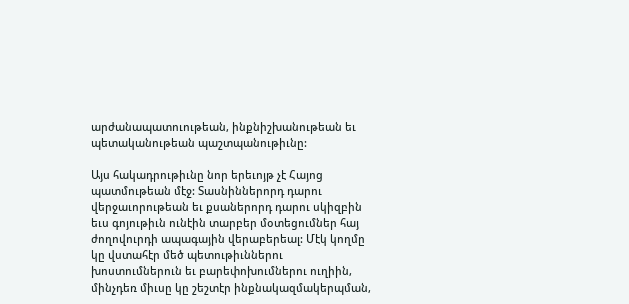արժանապատուութեան, ինքնիշխանութեան եւ պետականութեան պաշտպանութիւնը:

Այս հակադրութիւնը նոր երեւոյթ չէ Հայոց պատմութեան մէջ: Տասնիններորդ դարու վերջաւորութեան եւ քսաներորդ դարու սկիզբին եւս գոյութիւն ունէին տարբեր մօտեցումներ հայ ժողովուրդի ապագային վերաբերեալ: Մէկ կողմը կը վստահէր մեծ պետութիւններու խոստումներուն եւ բարեփոխումներու ուղիին, մինչդեռ միւսը կը շեշտէր ինքնակազմակերպման,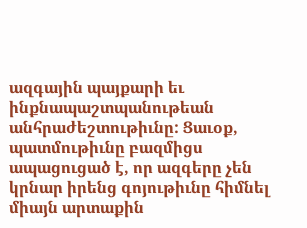ազգային պայքարի եւ ինքնապաշտպանութեան անհրաժեշտութիւնը: Ցաւօք, պատմութիւնը բազմիցս ապացուցած է, որ ազգերը չեն կրնար իրենց գոյութիւնը հիմնել միայն արտաքին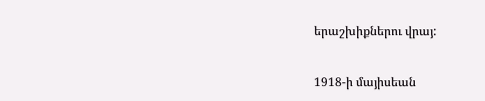երաշխիքներու վրայ:

1918-ի մայիսեան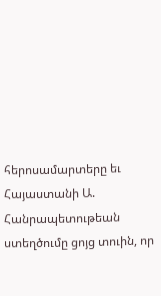հերոսամարտերը եւ Հայաստանի Ա. Հանրապետութեան ստեղծումը ցոյց տուին, որ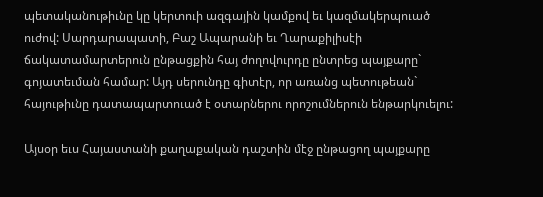պետականութիւնը կը կերտուի ազգային կամքով եւ կազմակերպուած ուժով: Սարդարապատի, Բաշ Ապարանի եւ Ղարաքիլիսէի ճակատամարտերուն ընթացքին հայ ժողովուրդը ընտրեց պայքարը` գոյատեւման համար: Այդ սերունդը գիտէր, որ առանց պետութեան` հայութիւնը դատապարտուած է օտարներու որոշումներուն ենթարկուելու:

Այսօր եւս Հայաստանի քաղաքական դաշտին մէջ ընթացող պայքարը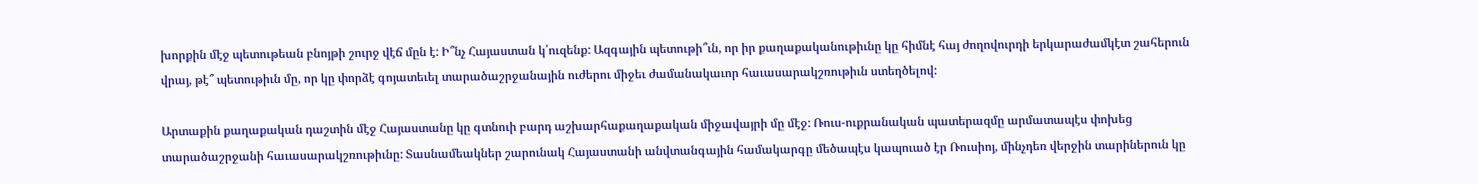խորքին մէջ պետութեան բնոյթի շուրջ վէճ մըն է: Ի՞նչ Հայաստան կ՛ուզենք: Ազգային պետութի՞ւն, որ իր քաղաքականութիւնը կը հիմնէ հայ ժողովուրդի երկարաժամկէտ շահերուն վրայ, թէ՞ պետութիւն մը, որ կը փորձէ գոյատեւել տարածաշրջանային ուժերու միջեւ ժամանակաւոր հաւասարակշռութիւն ստեղծելով:

Արտաքին քաղաքական դաշտին մէջ Հայաստանը կը գտնուի բարդ աշխարհաքաղաքական միջավայրի մը մէջ: Ռուս-ուքրանական պատերազմը արմատապէս փոխեց տարածաշրջանի հաւասարակշռութիւնը: Տասնամեակներ շարունակ Հայաստանի անվտանգային համակարգը մեծապէս կապուած էր Ռուսիոյ, մինչդեռ վերջին տարիներուն կը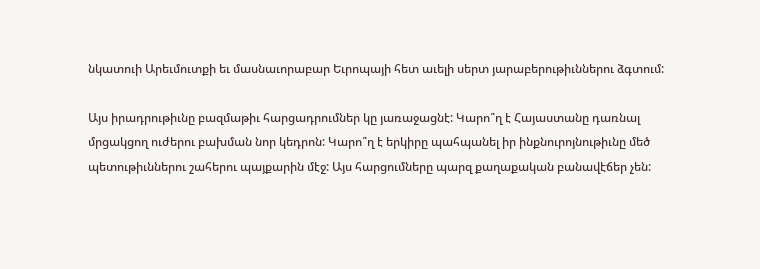նկատուի Արեւմուտքի եւ մասնաւորաբար Եւրոպայի հետ աւելի սերտ յարաբերութիւններու ձգտում:

Այս իրադրութիւնը բազմաթիւ հարցադրումներ կը յառաջացնէ: Կարո՞ղ է Հայաստանը դառնալ մրցակցող ուժերու բախման նոր կեդրոն: Կարո՞ղ է երկիրը պահպանել իր ինքնուրոյնութիւնը մեծ պետութիւններու շահերու պայքարին մէջ: Այս հարցումները պարզ քաղաքական բանավէճեր չեն: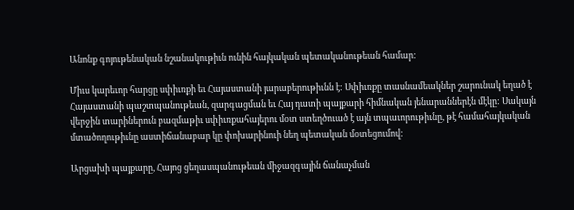Անոնք գոյութենական նշանակութիւն ունին հայկական պետականութեան համար:

Միւս կարեւոր հարցը սփիւռքի եւ Հայաստանի յարաբերութիւնն է: Սփիւռքը տասնամեակներ շարունակ եղած է Հայաստանի պաշտպանութեան, զարգացման եւ Հայ դատի պայքարի հիմնական յենարաններէն մէկը: Սակայն վերջին տարիներուն բազմաթիւ սփիւռքահայերու մօտ ստեղծուած է այն տպաւորութիւնը, թէ համահայկական մտածողութիւնը աստիճանաբար կը փոխարինուի նեղ պետական մօտեցումով:

Արցախի պայքարը, Հայոց ցեղասպանութեան միջազգային ճանաչման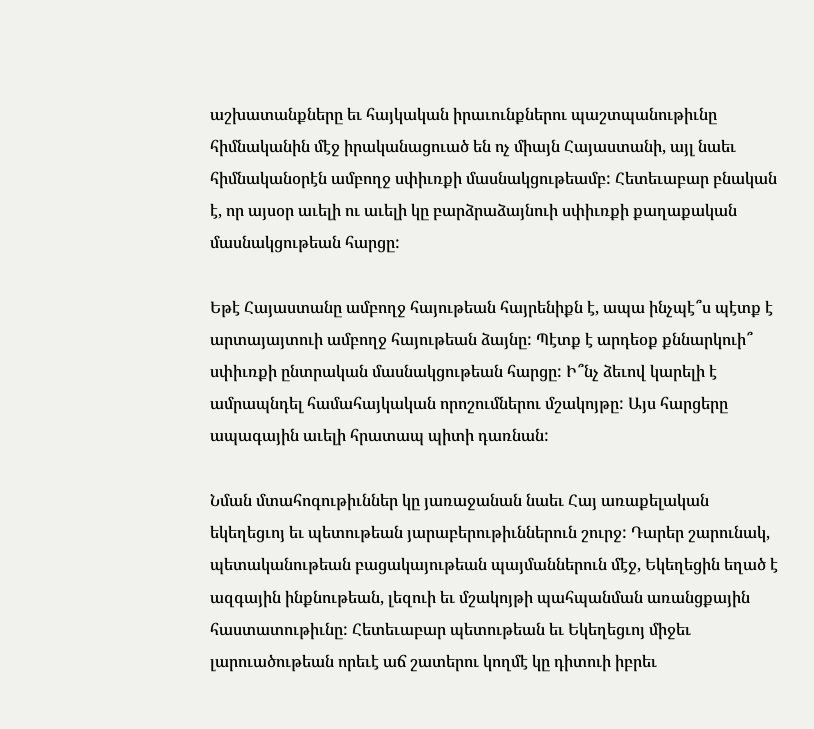աշխատանքները եւ հայկական իրաւունքներու պաշտպանութիւնը հիմնականին մէջ իրականացուած են ոչ միայն Հայաստանի, այլ նաեւ հիմնականօրէն ամբողջ սփիւռքի մասնակցութեամբ: Հետեւաբար բնական է, որ այսօր աւելի ու աւելի կը բարձրաձայնուի սփիւռքի քաղաքական մասնակցութեան հարցը:

Եթէ Հայաստանը ամբողջ հայութեան հայրենիքն է, ապա ինչպէ՞ս պէտք է արտայայտուի ամբողջ հայութեան ձայնը: Պէտք է արդեօք քննարկուի՞ սփիւռքի ընտրական մասնակցութեան հարցը: Ի՞նչ ձեւով կարելի է ամրապնդել համահայկական որոշումներու մշակոյթը: Այս հարցերը ապագային աւելի հրատապ պիտի դառնան:

Նման մտահոգութիւններ կը յառաջանան նաեւ Հայ առաքելական եկեղեցւոյ եւ պետութեան յարաբերութիւններուն շուրջ: Դարեր շարունակ, պետականութեան բացակայութեան պայմաններուն մէջ, Եկեղեցին եղած է ազգային ինքնութեան, լեզուի եւ մշակոյթի պահպանման առանցքային հաստատութիւնը: Հետեւաբար պետութեան եւ Եկեղեցւոյ միջեւ լարուածութեան որեւէ աճ շատերու կողմէ կը դիտուի իբրեւ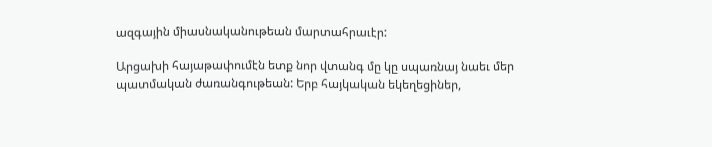ազգային միասնականութեան մարտահրաւէր:

Արցախի հայաթափումէն ետք նոր վտանգ մը կը սպառնայ նաեւ մեր պատմական ժառանգութեան: Երբ հայկական եկեղեցիներ,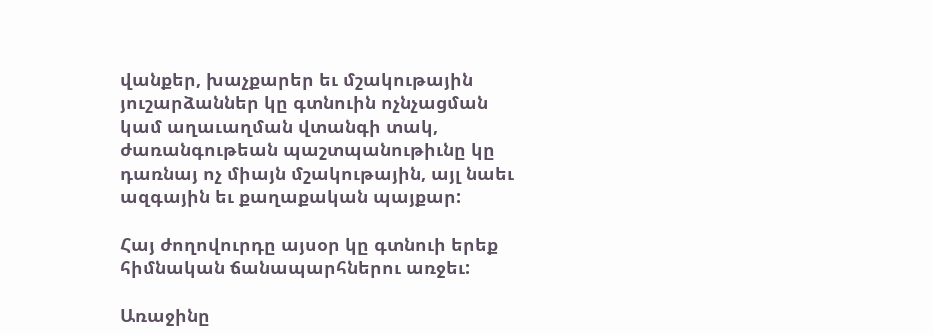վանքեր, խաչքարեր եւ մշակութային յուշարձաններ կը գտնուին ոչնչացման կամ աղաւաղման վտանգի տակ, ժառանգութեան պաշտպանութիւնը կը դառնայ ոչ միայն մշակութային, այլ նաեւ ազգային եւ քաղաքական պայքար:

Հայ ժողովուրդը այսօր կը գտնուի երեք հիմնական ճանապարհներու առջեւ:

Առաջինը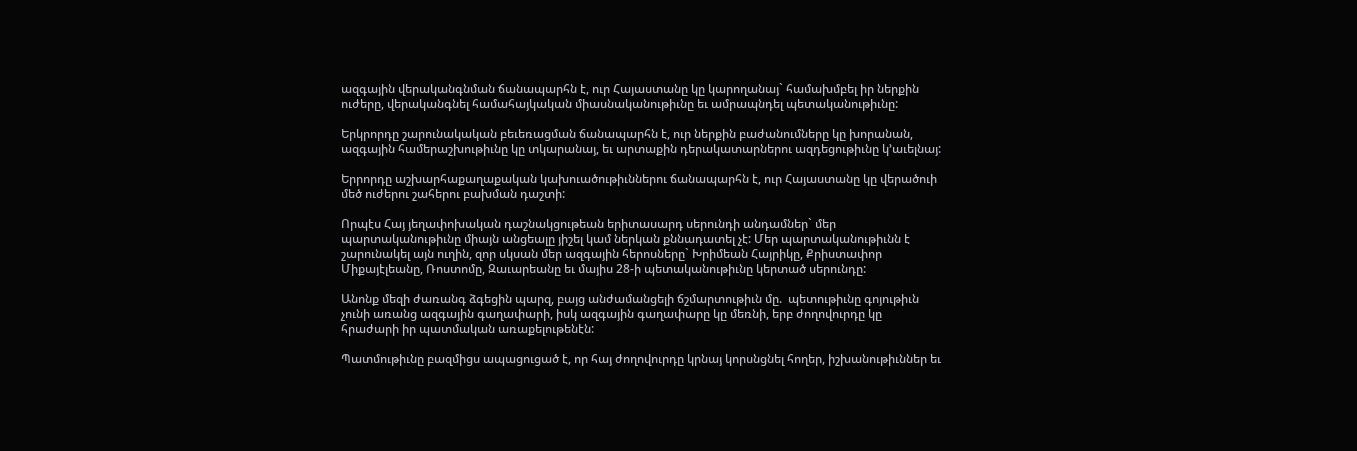ազգային վերականգնման ճանապարհն է, ուր Հայաստանը կը կարողանայ` համախմբել իր ներքին ուժերը, վերականգնել համահայկական միասնականութիւնը եւ ամրապնդել պետականութիւնը:

Երկրորդը շարունակական բեւեռացման ճանապարհն է, ուր ներքին բաժանումները կը խորանան, ազգային համերաշխութիւնը կը տկարանայ, եւ արտաքին դերակատարներու ազդեցութիւնը կ’աւելնայ:

Երրորդը աշխարհաքաղաքական կախուածութիւններու ճանապարհն է, ուր Հայաստանը կը վերածուի մեծ ուժերու շահերու բախման դաշտի:

Որպէս Հայ յեղափոխական դաշնակցութեան երիտասարդ սերունդի անդամներ` մեր պարտականութիւնը միայն անցեալը յիշել կամ ներկան քննադատել չէ: Մեր պարտականութիւնն է շարունակել այն ուղին, զոր սկսան մեր ազգային հերոսները` Խրիմեան Հայրիկը, Քրիստափոր Միքայէլեանը, Ռոստոմը, Զաւարեանը եւ մայիս 28-ի պետականութիւնը կերտած սերունդը:

Անոնք մեզի ժառանգ ձգեցին պարզ, բայց անժամանցելի ճշմարտութիւն մը.  պետութիւնը գոյութիւն չունի առանց ազգային գաղափարի, իսկ ազգային գաղափարը կը մեռնի, երբ ժողովուրդը կը հրաժարի իր պատմական առաքելութենէն:

Պատմութիւնը բազմիցս ապացուցած է, որ հայ ժողովուրդը կրնայ կորսնցնել հողեր, իշխանութիւններ եւ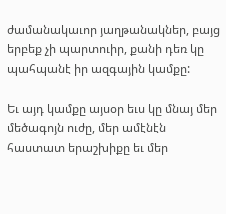ժամանակաւոր յաղթանակներ, բայց երբեք չի պարտուիր, քանի դեռ կը պահպանէ իր ազգային կամքը:

Եւ այդ կամքը այսօր եւս կը մնայ մեր մեծագոյն ուժը, մեր ամէնէն հաստատ երաշխիքը եւ մեր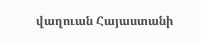վաղուան Հայաստանի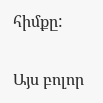հիմքը:

Այս բոլոր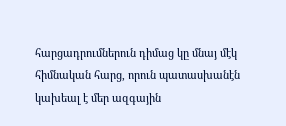հարցադրումներուն դիմաց կը մնայ մէկ հիմնական հարց, որուն պատասխանէն կախեալ է մեր ազգային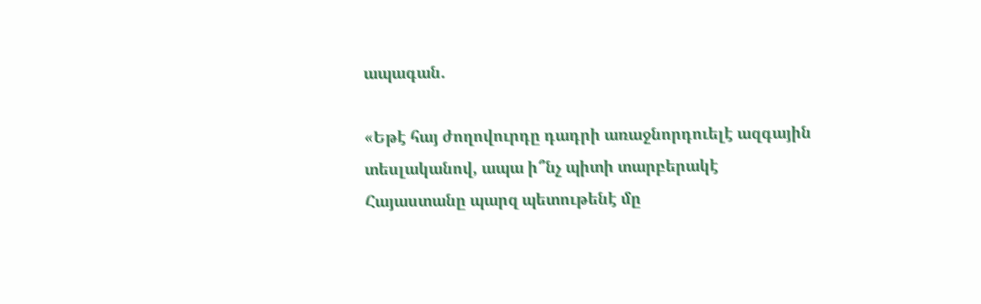ապագան.

«Եթէ հայ ժողովուրդը դադրի առաջնորդուելէ ազգային տեսլականով, ապա ի՞նչ պիտի տարբերակէ Հայաստանը պարզ պետութենէ մը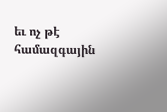եւ ոչ թէ համազգային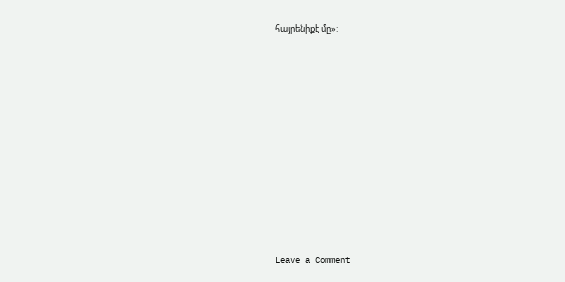հայրենիքէ մը»:













Leave a Comment